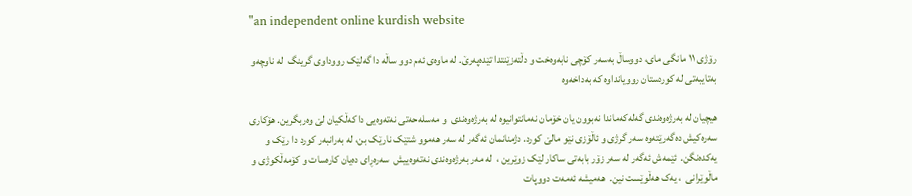"an independent online kurdish website

رۆژی ١١ مانگی مای، دووساڵ بەسەر کۆچی نابەوەخت و دڵتەزێنتدا تێدەپەرێ. لە ماوەی ئەم دوو ساڵە دا گەلێک رووداوی گرینگ  لە ناوچەو بەتایبەتی لە کوردستان روویانداوە کە بەداخەوە

هیچیان لە بەرژەوەندی گەلەکەماندا نەبوون یان خۆمان نەمانتوانیوە لە بەرژەوەندی  و مەسلەحەتی نەتەوەیی دا کەڵکیان لێ وەربگرین. هۆکاری سەرەکیش دەگەرێتەوە سەر گرژی و ئاڵۆزی نێو مالێ کورد. دژمنانمان ئەگەر لە سەر هەموو شتێک نارێک بن، لە بەرانبەر کورد دا رێک و یەکدەنگن.  ئێمەش ئەگەر لە سەر زۆر بابەتی ساکار لێک زوێرین ،  لە مەر بەرژەوەندی نەتەوەییش  سەرەڕای دەیان کارەسات و کۆمەڵکوژی و ماڵوێرانی  ، یەک هەڵوێست نین.  هەمیشە ئەمەت دووپات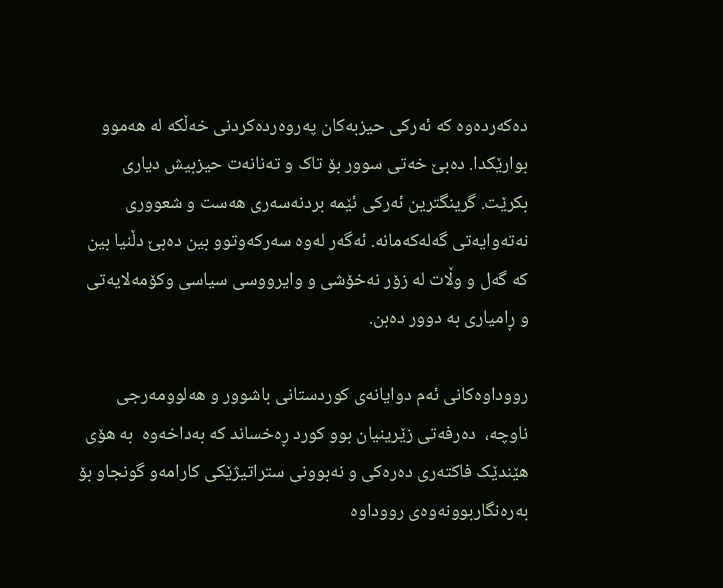دەکەردەوە کە ئەرکی حیزبەکان پەروەردەکردنی خەڵکە لە هەموو بوارێکدا. دەبێ خەتی سوور بۆ تاک و تەنانەت حیزبیش دیاری بکرێت. گرینگترین ئەرکی ئێمە بردنەسەری هەست و شعووری نەتەوایەتی گەلەکەمانە. ئەگەر لەوە سەرکەوتوو بین دەبێ دڵنیا بین کە گەل و وڵات لە زۆر نەخۆشی و وایرووسی سیاسی وکۆمەلایەتی و ڕامیاری بە دوور دەبن.

رووداوەکانی ئەم دوایانەی کوردستانی باشوور و هەلوومەرجی ناوچە،  دەرفەتی زێرینیان بوو کورد ڕەخساند کە بەداخەوە  بە هۆی هێندێک فاکتەری دەرەکی و نەبوونی ستراتیژێکی کارامەو گونجاو بۆ بەرەنگاربوونەوەی رووداوە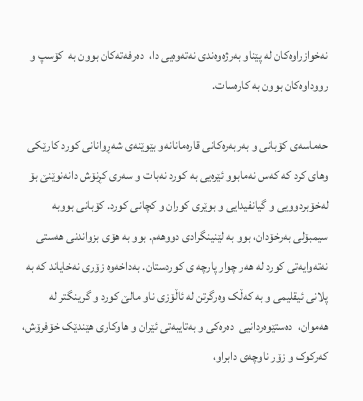نەخوازراوەکان لە پێناو بەرژەوەندی نەتەوەیی دا،  دەرفەتەکان بوون بە  کۆسپ و رووداوەکان بوون بە کارەسات.

حەماسەی کۆبانی و بەربەرەکانی قارەمانانەو بێوێنەی شەڕوانانی کورد کارێکی وهای کرد کە کەس نەمابوو ئێرەیی بە کورد نەبات و سەری کڕنۆش دانەنوێنێ بۆ لەخۆبردوویی و گیانفیدایی و بوێری کوران و کچانی کورد. کۆبانی بووبە سیمبۆلی بەرخۆدان، بوو بە لێنینگرادی دووهەم. بوو بە هۆی بزواندنی هەستی نەتەوایەتی کورد لە هەر چوار پارچە ی کوردستان. بەداخەوە زۆری نەخایاند کە بە پلانی ئیقلیمی و بە کەڵک وەرگرتن لە ئاڵۆزی ناو مالێ کورد و گرینگتر لە هەموان،  دەستێوەردانیی  دەرەکی و بەتایبەتی ئێران و هاوکاری هێندێک خۆفرۆش،  کەرکوک و زۆر ناوچەی دابراو،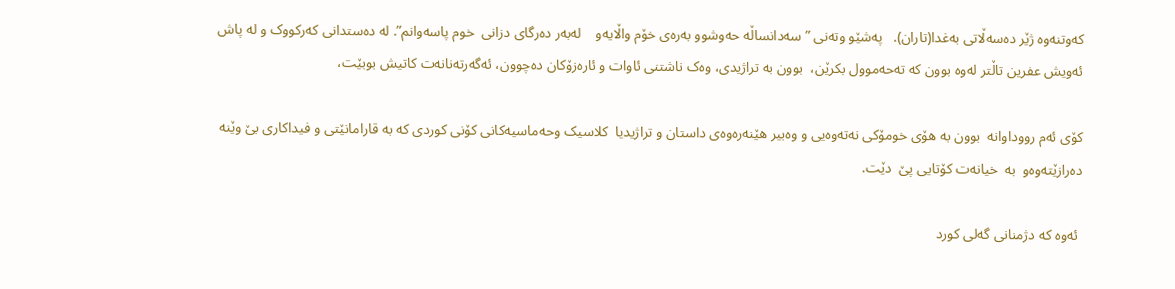کەوتنەوە ژێر دەسەڵاتی بەغدا(تاران).   پەشێو وتەنی ” سەدانساڵە حەوشوو بەرەی خۆم واڵایەو    لەبەر دەرگای دزانی  خوم پاسەوانم”. لە دەستدانی کەرکووک و لە پاش ئەویش عفرین تاڵتر لەوە بوون کە تەحەموول بکرێن،  بوون بە تراژیدی، وەک ناشتنی ئاوات و ئارەزۆکان دەچوون، ئەگەرتەنانەت کاتیش بوبێت،

کۆی ئەم رووداوانە  بوون بە هۆی خومۆکی نەتەوەیی و وەبیر هێنەرەوەی داستان و تراژیدیا  کلاسیک وحەماسیەکانی کۆنی کوردی کە بە قارامانێتی و فیداکاری بێ وێنە دەرازێتەوەو  بە  خیانەت کۆتایی پێ  دێت.

 ئەوە کە دژمنانی گەلی کورد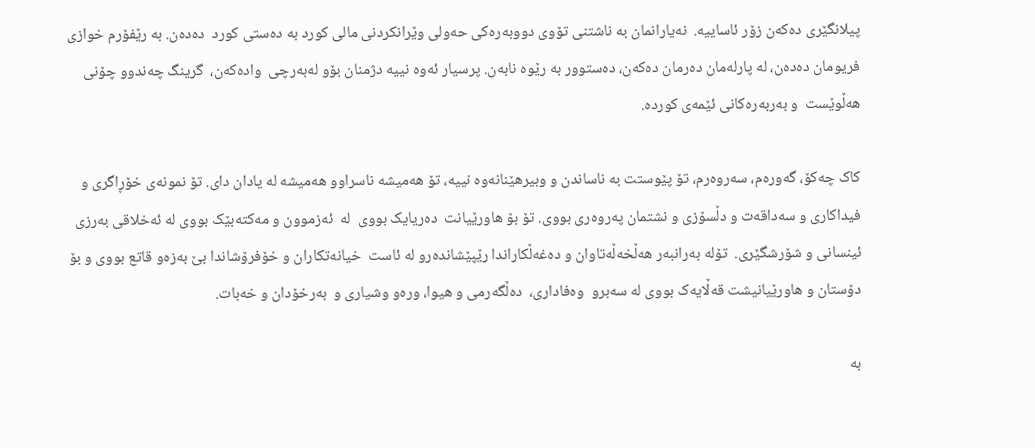پیلانگێری دەکەن زۆر ئاساییە.  نەیارانمان بە ناشتنی تۆوی دووبەرەکی حەولی وێرانکردنی مالی کورد بە دەستی کورد  دەدەن. بە رێفۆرم خوازی فریومان دەدەن، لە پارلەمان دەرمان دەکەن، دەستوور بە رێوە نابەن. پرسیار ئەوە نییە دژمنان بۆو لەبەرچی  وادەکەن،  گرینگ چەندوو چۆنی هەڵوێست  و بەربەرەکانی ئێمەی کوردە.

کاک چەکۆ، گەورەم، سەروەرم، تۆ پێوستت بە ناساندن و وبیرهێنانەوە نییە، تۆ هەمیشە ناسراوو هەمیشە لە یادان دای. تۆ نمونەی خۆڕاگری و فیداکاری و سەداقەت و دڵسۆزی و نشتمان پەروەری بووی. تۆ بۆ هاورێیانت  دەریایک بووی  لە  ئەزموون و مەکتەبێک بووی لە ئەخلاقی بەرزی ئینسانی و شۆرشگێری.  تۆلە بەرانبەر هەڵخەڵەتاوان و دەغەڵکاراندا رێپێشاندەرو لە ئاست  خیانەتکاران و خۆفرۆشاندا بێ بەزەو قاتع بووی و بۆ دۆستان و هاورێیانیشت قەڵایەک بووی لە سەبرو  وەفاداری،  دەڵگەرمی و هیوا، ورەو وشیاری و  بەرخۆدان و خەبات.

بە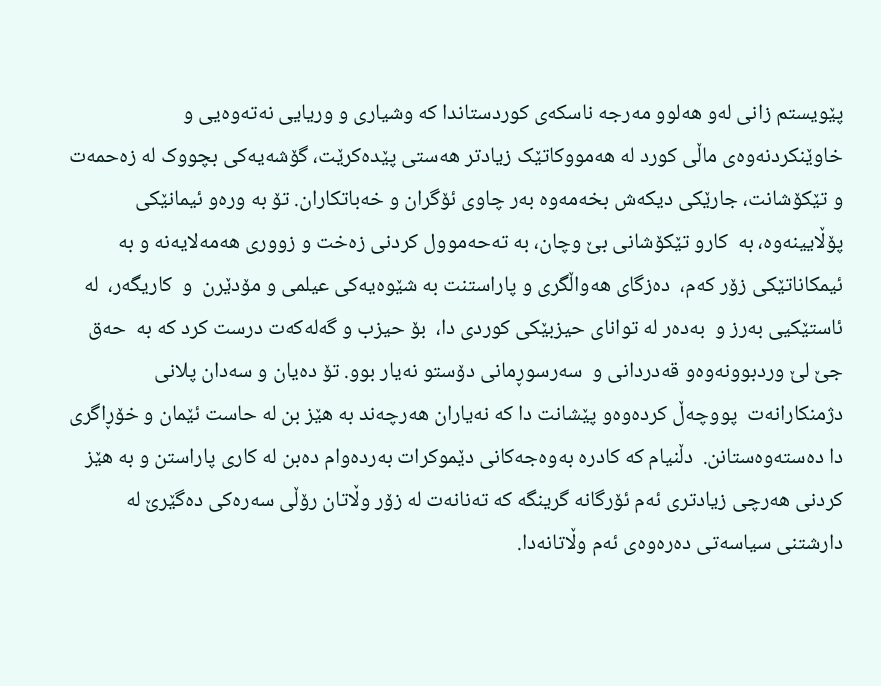پێویستم زانی لەو هەلوو مەرجە ناسکەی کوردستاندا کە وشیاری و وریایی نەتەوەیی و خاوێنکردنەوەی ماڵی کورد لە هەمووکاتێک زیادتر هەستی پێدەکرێت، گۆشەیەکی بچووک لە زەحمەت و تێکۆشانت، جارێکی دیکەش بخەمەوە بەر چاوی ئۆگران و خەباتکاران. تۆ بە ورەو ئیمانێکی پۆڵایینەوە، بە  کارو تێکۆشانی بێ وچان، بە تەحەموول کردنی زەخت و زووری هەمەلایەنە و بە ئیمکاناتێکی زۆر کەم،  دەزگای هەواڵگری و پاراستنت بە شێوەیەکی عیلمی و مۆدێرن  و  کاریگەر،  لە ئاستێکیی بەرز و  بەدەر لە توانای حیزبێکی کوردی دا،  بۆ حیزب و گەلەکەت درست کرد کە بە  حەق  جێ لێ وردبوونەوەو قەدردانی و  سەرسوڕمانی دۆستو نەیار بوو. تۆ دەیان و سەدان پلانی دژمنکارانەت  پووچەڵ کردەوەو پێشانت دا کە نەیاران هەرچەند بە هێز بن لە حاست ئێمان و خۆڕاگری دا دەستەوەستانن.  دڵنیام کە کادرە بەوەجەکانی دێموکرات بەردەوام دەبن لە کاری پاراستن و بە هێز کردنی هەرچی زیادتری ئەم ئۆرگانە گرینگە کە تەنانەت لە زۆر وڵاتان رۆڵی سەرەکی دەگێرێ لە دارشتنی سیاسەتی دەرەوەی ئەم وڵاتانەدا.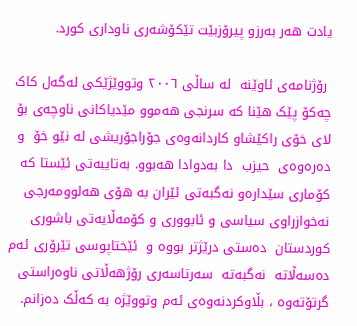یادت هەر بەرزو پیرۆزبێت تێکۆشەری ناوداری کورد.

 رۆژنامەی ئاوێنە  لە ساڵی ٢٠٠٦ وتووێژێکی لەگەل کاک چەکۆ پێک هێنا کە سرنجی هەموو مێدیاکانی ناوچەی بۆ لای خۆی راکێشاو کاردانەوەی جۆراجۆریشی لە نێو خۆ  و دەرەوەی  حیزب  دا بەدوادا هەبوو. بەتایبەتی ئێستا کە کۆماری سێدارەو نەگبەتی ئێران بە هۆی هەلوومەرجی نەخوازراوی سیاسی و ئابووری و کۆمەڵایەتی باشوری کوردستان  دەستی درێژتر بووە و  ئێختاپوسی تێرۆری ئەم دەسەڵاتە  نەگبەتە  سەرتاسەری رۆژهەڵاتی ناوەراستی گرتۆتەوە ، بڵاوکردنەوەی ئەم وتووێژە بە کەڵک دەزانم.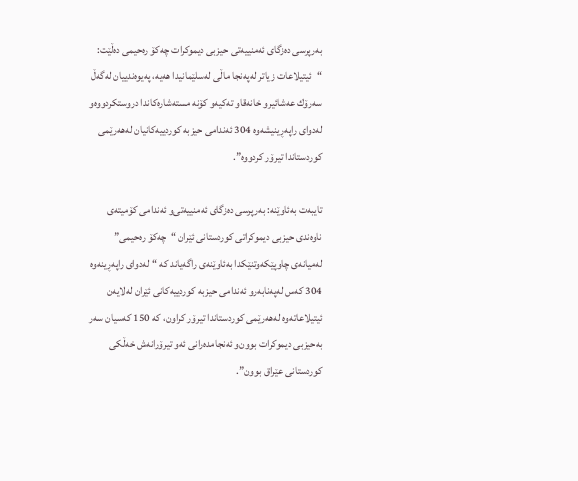به‌رپرسی‌ ده‌زگای‌ ئه‌منییه‌تی‌ حیزبی‌ دیموكرات چه‌كۆ ره‌حیمی‌ ده‌ڵێت: “ئیتیلاعات زیاتر له‌په‌نجا ماڵی له‌سلێمانیدا هه‌یه‌، په‌یوه‌ندییان له‌گه‌ڵ‌ سه‌رۆك عه‌شائیر‌و خانه‌قاو ته‌كیه‌‌و كۆنه‌ مسته‌شاره‌كاندا دروستكردووه‌‌و له‌دوای‌ راپه‌ڕینیشه‌وه‌ 304 ئه‌ندامی‌ حیزبه‌ كوردییه‌كانیان له‌هه‌رێمی‌ كوردستاندا تیرۆر كردووه‌”.

تایبه‌ت به‌ئاوێنه‌: به‌رپرسی‌ ده‌زگای‌ ئه‌منییه‌تی‌‌و ئه‌ندامی‌ كۆمیته‌ی‌ ناوه‌ندی‌ حیزبی‌ دیموكراتی‌ كوردستانی‌ ئێران “چه‌كۆ ره‌حیمی‌” له‌میانه‌ی‌ چاوپێكه‌وتنێكدا به‌ئاوێنه‌ی‌ راگه‌یاند كه‌ “له‌دوای‌ راپه‌ڕینه‌وه‌ 304 كه‌س له‌په‌نابه‌ر‌و ئه‌ندامی‌ حیزبه‌ كوردییه‌كانی‌ ئێران له‌لایه‌ن ئیتیلاعاته‌وه‌ له‌هه‌رێمی‌ كوردستاندا تیرۆر كراون، كه‌ 150 كه‌سیان سه‌ر به‌حیزبی‌ دیموكرات بوون‌و ئه‌نجامده‌رانی‌ ئه‌و تیرۆرانه‌ش خه‌ڵكی‌ كوردستانی‌ عێراق بوون”.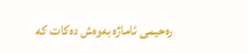ره‌حیمی‌ ئاماژه‌ به‌وه‌ش ده‌كات كه‌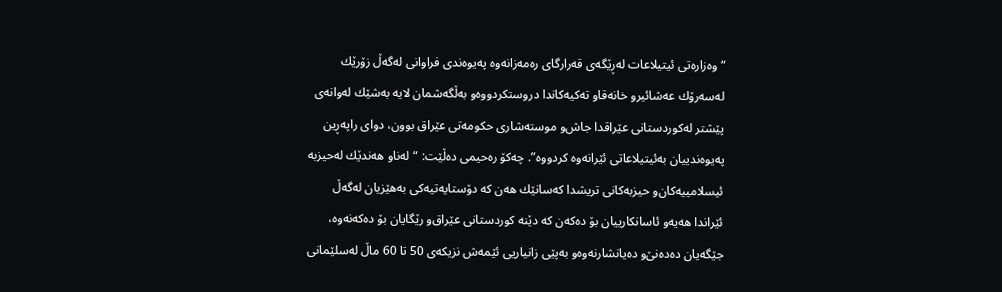“وه‌زاره‌تی‌ ئیتیلاعات له‌ڕێگه‌ی‌ قه‌رارگای‌ ره‌مه‌زانه‌وه‌ په‌یوه‌ندی‌ فراوانی‌ له‌گه‌ڵ‌ زۆرێك له‌سه‌رۆك عه‌شائیر‌و خانه‌قاو ته‌كیه‌كاندا دروستكردووه‌و به‌ڵگه‌شمان لایه‌ به‌شێك له‌وانه‌ی‌ پێشتر له‌كوردستانی‌ عێراقدا جاش‌و موسته‌شاری‌ حكومه‌تی‌ عێراق بوون، دوای‌ راپه‌ڕین په‌یوه‌ندییان به‌ئیتیلاعاتی‌ ئێرانه‌وه‌ كردووه‌”. چه‌كۆ ره‌حیمی‌ ده‌ڵێت: “له‌ناو هه‌ندێك له‌حیزبه‌ ئیسلامییه‌كان‌و حیزبه‌كانی‌ تریشدا كه‌سانێك هه‌ن كه‌ دۆستایه‌تیه‌كی‌ به‌هێزیان له‌گه‌ڵ‌ ئێراندا هه‌یه‌و ئاسانكارییان بۆ ده‌كه‌ن كه‌ دێنه‌ كوردستانی‌ عێراق‌و رێگایان بۆ ده‌كه‌نه‌وه‌، جێگه‌یان ده‌ده‌نێ‌‌و ده‌یانشارنه‌وه‌‌و به‌پێی‌ زانیاریی‌ ئێمه‌ش نزیكه‌ی‌ 50 تا 60 ماڵ‌ له‌سلێمانی‌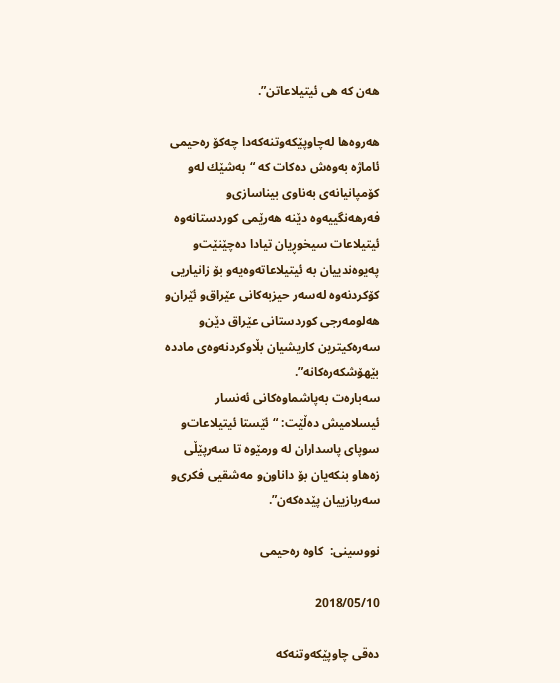هه‌ن كه‌ هی‌ ئیتیلاعاتن”.

هه‌روه‌ها له‌چاوپێكه‌وتنه‌كه‌دا چه‌كۆ ره‌حیمی‌ ئاماژه‌ به‌وه‌ش ده‌كات كه‌ “به‌شێك له‌و كۆمپانیانه‌ی‌ به‌ناوی‌ بیناسازی‌و فه‌رهه‌نگییه‌وه‌ دێنه‌ هه‌رێمی‌ كوردستانه‌وه‌ ئیتیلاعات سیخوڕیان تیادا ده‌چێنێت‌و په‌یوه‌ندییان به‌ ئیتیلاعاته‌وه‌یه‌‌و بۆ زانیاریی‌ كۆكردنه‌وه‌ له‌سه‌ر حیزبه‌كانی‌ عێراق‌و ئێران‌و هه‌لومه‌رجی‌ كوردستانی‌ عێراق دێن‌و سه‌ره‌كیترین كاریشیان بڵاوكردنه‌وه‌ی‌ مادده‌ بێهۆشكه‌ره‌كانه‌”.
سه‌باره‌ت به‌پاشماوه‌كانی‌ ئه‌نسار ئیسلامیش ده‌ڵێت: “ئێستا ئیتیلاعات‌و سوپای‌ پاسداران له‌ ورمێوه‌ تا سه‌رپێڵی‌ زه‌هاو بنكه‌یان بۆ داناون‌و مه‌شقیی‌ فكری‌‌و سه‌ربازییان پێده‌كه‌ن”.

نووسینی:  کاوە رەحیمی

2018/05/10

ده‌قی‌ چاوپێكه‌وتنه‌كه‌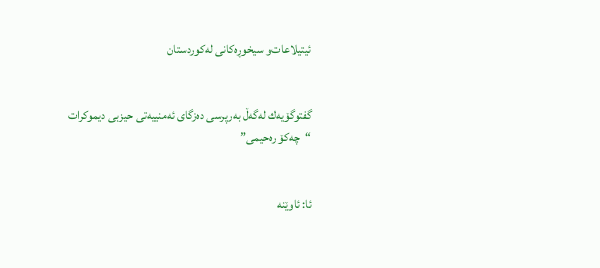ئیتیلاعات‌و سیخوڕه‌كانی‌ له‌كوردستان


گفتوگۆیه‌ك له‌گه‌ڵ‌ به‌رپرسی‌ ده‌زگای‌ ئه‌منییه‌تی‌ حیزبی‌ دیموكرات “چه‌كۆ ره‌حیمی‌”


ئا: ئاوێنه‌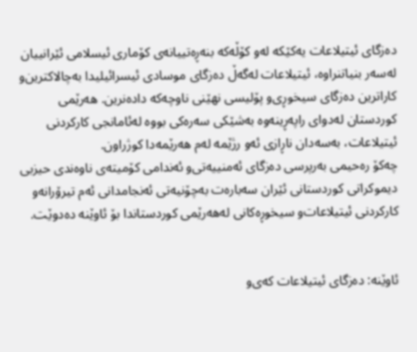ده‌زگای‌ ئیتیلاعات یه‌كێكه‌ له‌و كۆڵه‌كه‌ بنه‌ڕه‌تییانه‌ی‌ كۆماری‌ ئیسلامی‌ ئێرانییان له‌سه‌ر بنیاتنراوه‌، ئیتیلاعات له‌گه‌ڵ‌ ده‌زگای‌ موسادی‌ ئیسرائیلیدا به‌چالاكترین‌و كاراترین ده‌زگای‌ سیخوڕی‌‌و پۆلیسی‌ نهێنی ناوچه‌كه‌ داده‌نرین. هه‌رێمی‌ كوردستان له‌دوای‌ راپه‌ڕینه‌وه‌ به‌شێكی‌ سه‌ره‌كی‌ بووه‌ له‌ئامانجی‌ كاركردنی‌ ئیتیلاعات، به‌سه‌دان ناڕازی‌ ئه‌و رژێمه‌ له‌م هه‌رێمه‌دا كوژراون.
چه‌كۆ ره‌حیمی‌ به‌رپرسی‌ ده‌زگای‌ ئه‌منییه‌تی‌‌و ئه‌ندامی‌ كۆمیته‌ی‌ ناوه‌ندی‌ حیزبی‌ دیموكراتی‌ كوردستانی‌ ئێران سه‌باره‌ت به‌چۆنیه‌تی‌ ئه‌نجامدانی‌ ئه‌م تیرۆرانه‌و كاركردنی‌ ئیتیلاعات‌و سیخوڕه‌كانی‌ له‌هه‌رێمی‌ كوردستاندا بۆ ئاوێنه‌ ده‌دوێت.


ئاوێنه‌: ده‌زگای‌ ئیتیلاعات كه‌ی‌‌و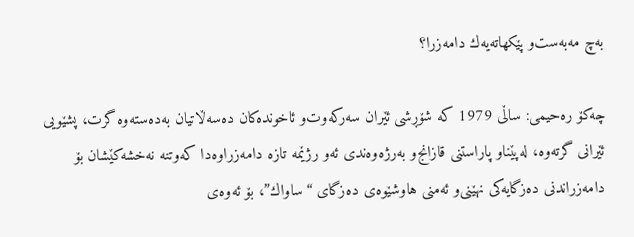به‌چ مه‌به‌ست‌و پێكهاته‌یه‌ك دامه‌زرا؟

چه‌كۆ ره‌حیمی‌: ساڵی‌ 1979 كه‌ شۆڕشی‌ ئێران سه‌ركه‌وت‌و ئاخونده‌كان ده‌سه‌ڵاتیان به‌ده‌سته‌وه‌ گرت، پشێویی‌ ئێرانی‌ گرته‌وه‌، له‌پێناو پاراستنی‌ قازانج‌و به‌رژه‌وه‌ندی‌ ئه‌و رژێمه‌ تازه‌ دامه‌زراوه‌دا كه‌وتنه‌ نه‌خشه‌كێشان بۆ دامه‌زراندنی‌ ده‌زگایه‌كی‌ نهێنی‌‌و ئه‌منی‌ هاوشێوه‌ی‌ ده‌زگای‌ “ساواك”، بۆ ئه‌وه‌ی‌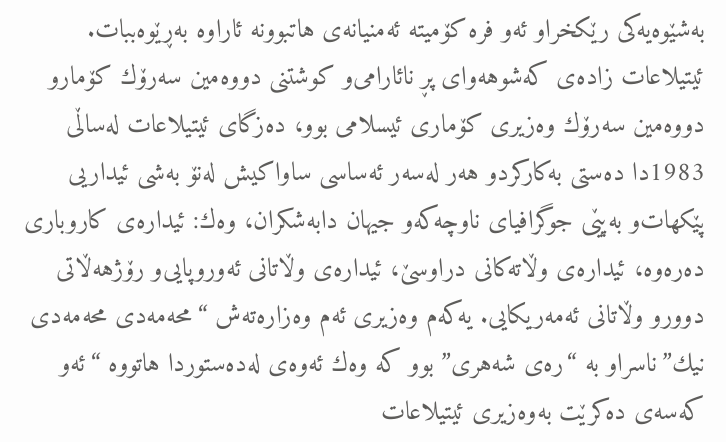به‌شێوه‌یه‌كی‌ رێكخراو ئه‌و فره‌ كۆمیته‌ ئه‌منیانه‌ی‌ هاتبوونه‌ ئاراوه‌ به‌ڕێوه‌ببات. ئیتیلاعات زاده‌ی‌ كه‌شوهه‌وای‌ پڕ نائارامی‌‌و كوشتنی‌ دووه‌مین سه‌رۆك كۆمارو دووه‌مین سه‌رۆك وه‌زیری‌ كۆماری‌ ئیسلامی‌ بوو، ده‌زگای ئیتیلاعات له‌ساڵی‌ 1983دا ده‌ستی‌ به‌كاركرد‌و هه‌ر له‌سه‌ر ئه‌ساسی‌ ساواكیش له‌نۆ به‌شی‌ ئیداریی‌ پێكهات‌و به‌پێی‌ جوگرافیای‌ ناوچه‌كه‌و جیهان دابه‌شكران، وه‌ك: ئیداره‌ی‌ كاروباری‌ ده‌ره‌وه‌، ئیداره‌ی‌ وڵاته‌كانی‌ دراوسێ‌، ئیداره‌ی‌ وڵاتانی‌ ئه‌وروپایی‌‌و رۆژهه‌ڵاتی‌ دوورو وڵاتانی‌ ئه‌مه‌ریكایی‌. یه‌كه‌م وه‌زیری‌ ئه‌م وه‌زاره‌ته‌ش “محه‌مه‌دی‌ محه‌مه‌دی‌ نیك”ناسراو به‌ “ره‌ی‌ شه‌هری‌” بوو كه‌ وه‌ك ئه‌وه‌ی‌ له‌ده‌ستوردا هاتووه‌ “ئه‌و كه‌سه‌ی‌ ده‌كرێت به‌وه‌زیری‌ ئیتیلاعات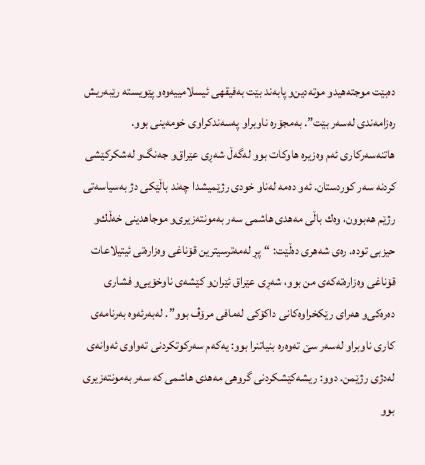ده‌بێت موجته‌هید‌و موته‌دین‌و پابه‌ند بێت به‌فیقهی‌ ئیسلامییه‌وه‌‌و پێویسته‌ رێبه‌ریش ره‌زامه‌ندی‌ له‌سه‌ر بێت”. به‌مجۆره‌ ناوبراو په‌سه‌ندكراوی‌ خومه‌ینی‌ بوو. هاتنه‌سه‌ركاری‌ ئه‌م وه‌زیره‌ هاوكات بوو له‌گه‌ڵ‌ شه‌ڕی‌ عێراق‌و جه‌نگ‌و له‌شكركێشی‌ كردنه‌ سه‌ر كوردستان. ئه‌و ده‌مه‌ له‌ناو خودی‌ رژێمیشدا چه‌ند باڵێكی‌ دژ به‌سیاسه‌تی‌ رژێم هه‌بوون، وه‌ك باڵی‌ مه‌هدی‌ هاشمی‌ سه‌ر به‌مونته‌زیری‌‌و موجاهدینی‌ خه‌ڵك‌و حیزبی‌ توده‌. ره‌ی‌ شه‌هری‌ ده‌ڵێت: “پڕ له‌مه‌ترسیترین قۆناغی‌ وه‌زاره‌تی‌ ئیتیلاعات قۆناغی‌ وه‌زاره‌ته‌كه‌ی‌ من بوو، شه‌ڕی‌ عێراق ئێران‌و كێشه‌ی‌ ناوخۆیی‌‌و فشاری‌ ده‌ره‌كی‌‌و هه‌رای‌ رێكخراوه‌كانی‌ داكۆكی‌ له‌مافی‌ مرۆڤ بوو”. له‌به‌رئه‌وه‌ به‌رنامه‌ی‌ كاری‌ ناوبراو له‌سه‌ر سێ‌ ته‌وه‌ره‌ بنیاتنرا بوو: یه‌كه‌م سه‌ركوتكردنی‌ ته‌واوی‌ ئه‌وانه‌ی‌ له‌دژی‌ رژێمن. دوو: ریشه‌كێشكردنی‌ گروهی‌ مه‌هدی‌ هاشمی‌ كه‌ سه‌ر به‌مونته‌زیری‌ بوو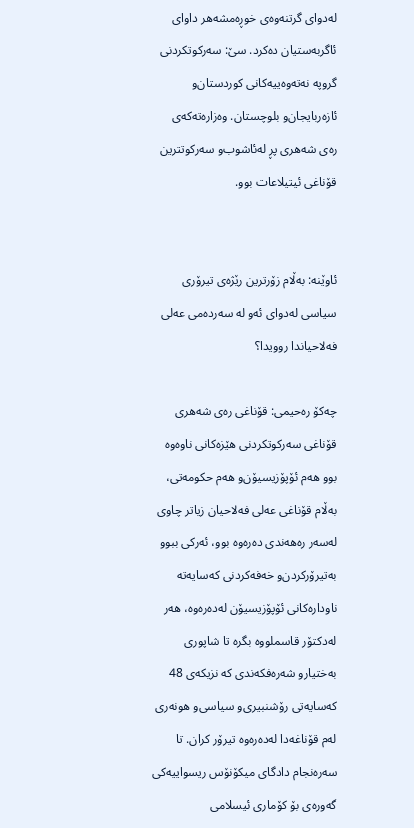له‌دوای‌ گرتنه‌وه‌ی‌ خوڕه‌مشه‌هر داوای‌ ئاگربه‌ستیان ده‌كرد. سێ‌: سه‌ركوتكردنی‌ گروپه‌ نه‌ته‌وه‌ییه‌كانی‌ كوردستان‌و ئازه‌ربایجان‌و بلوچستان. وه‌زاره‌ته‌كه‌ی‌ ره‌ی‌ شه‌هری‌ پڕ له‌ئاشوب‌و سه‌ركوتترین قۆناغی‌ ئیتیلاعات بوو.


ئاوێنه‌: به‌ڵام زۆرترین رێژه‌ی‌ تیرۆری‌ سیاسی‌ له‌دوای‌ ئه‌و له‌ سه‌رده‌می‌ عه‌لی فه‌لاحیاندا روویدا؟

چه‌كۆ ره‌حیمی‌: قۆناغی‌ ره‌ی شه‌هری‌ قۆناغی‌ سه‌ركوتكردنی‌ هێزه‌كانی‌ ناوه‌وه‌ بوو هه‌م ئۆپۆزیسیۆن‌و هه‌م حكومه‌تی‌، به‌ڵام قۆناغی‌ عه‌لی‌ فه‌لاحیان زیاتر چاوی‌ له‌سه‌ر ره‌هه‌ندی‌ ده‌ره‌وه‌ بوو، ئه‌ركی‌ ببوو به‌تیرۆركردن‌و خه‌فه‌كردنی‌ كه‌سایه‌ته‌ ناوداره‌كانی‌ ئۆپۆزیسیۆن له‌ده‌ره‌وه‌، هه‌ر له‌دكتۆر قاسملووه‌ بگره‌ تا شاپوری‌ به‌ختیار‌و شه‌ره‌فكه‌ندی‌ كه‌ نزیكه‌ی‌ 48 كه‌سایه‌تی‌ رۆشنبیری‌‌و سیاسی‌‌و هونه‌ری له‌م قۆناغه‌دا له‌ده‌ره‌وه‌ تیرۆر كران. تا سه‌ره‌نجام دادگای‌ میكۆنۆس ریسواییه‌كی‌ گه‌وره‌ی‌ بۆ كۆماری‌ ئیسلامی‌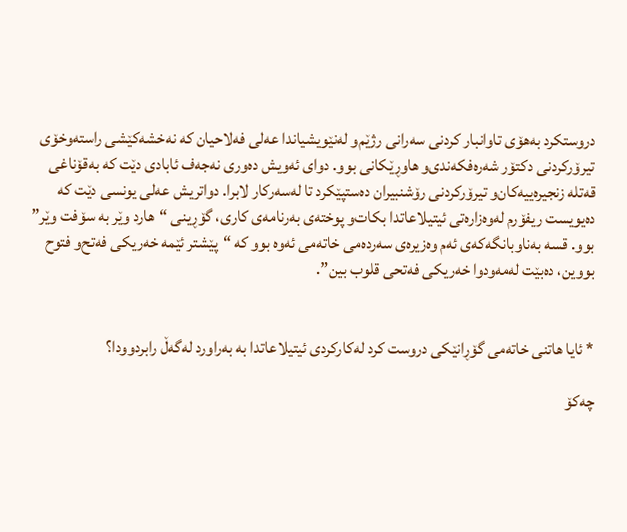دروستكرد به‌هۆی‌ تاوانبار كردنی‌ سه‌رانی‌ رژێم‌و له‌نێویشیاندا عه‌لی‌ فه‌لاحیان كه‌ نه‌خشه‌كێشی‌ راسته‌وخۆی‌ تیرۆركردنی‌ دكتۆر شه‌ره‌فكه‌ندی‌‌و هاوڕێكانی‌ بوو. دوای‌ ئه‌ویش ده‌وری‌ نه‌جه‌ف ئابادی‌ دێت كه‌ به‌قۆناغی‌ قه‌تله‌ زنجیره‌ییه‌كان‌و تیرۆركردنی‌ رۆشنبیران ده‌ستپێكرد تا له‌سه‌ركار لابرا. دواتریش عه‌لی‌ یونسی‌ دێت كه‌ ده‌یویست ریفۆرم له‌وه‌زاره‌تی‌ ئیتیلاعاتدا بكات‌و پوخته‌ی‌ به‌رنامه‌ی‌ كاری‌، گۆڕینی‌ “هارد وێر به‌ سۆفت وێر” بوو. قسه‌ به‌ناوبانگه‌كه‌ی‌ ئه‌م وه‌زیره‌ی‌ سه‌رده‌می‌ خاته‌می‌ ئه‌وه‌ بوو كه‌ “پێشتر ئێمه‌ خه‌ریكی‌ فه‌تح‌و فتوح بووین، ده‌بێت له‌مه‌ودوا خه‌ریكی‌ فه‌تحی قلوب بین”.


* ئایا هاتنی‌ خاته‌می‌ گۆڕانێكی‌ دروست كرد له‌كاركردی‌ ئیتیلاعاتدا به‌ به‌راورد له‌گه‌ڵ‌ رابردوودا؟

چه‌كۆ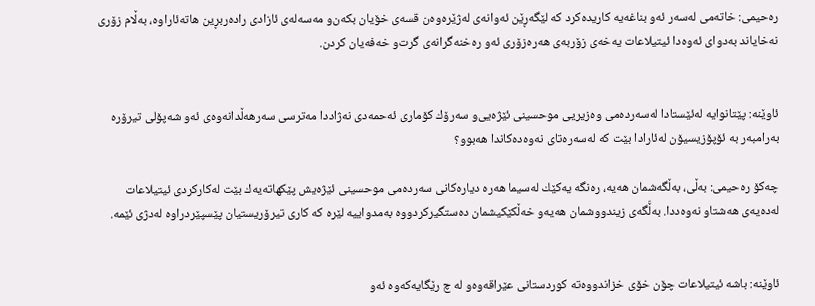ره‌حیمی‌: خاته‌می‌ له‌سه‌ر ئه‌و بناغه‌یه‌ كاریده‌كرد كه‌ لێگه‌ڕێن ئه‌وانه‌ی‌ له‌ژێره‌وه‌ن قسه‌ی‌ خۆیان بكه‌ن‌و مه‌سه‌له‌ی‌ ئازادی‌ راده‌ربڕین هاته‌ئاراوه‌، به‌ڵام زۆری‌ نه‌خایاند به‌دوای‌ ئه‌وه‌دا ئیتیلاعات یه‌خه‌ی زۆربه‌ی‌ هه‌ره‌زۆری‌ ئه‌و ره‌خنه‌گرانه‌ی گرت‌و خه‌فه‌یان كردن.


ئاوێنه‌: پێتانوایه‌ له‌ئێستادا له‌سه‌رده‌می‌ وه‌زیریی‌ موحسینی‌ ئێژه‌یی‌‌و سه‌رۆك كۆماری‌ ئه‌حمه‌دی‌ نه‌ژاددا مه‌ترسی‌ سه‌رهه‌ڵدانه‌وه‌ی‌ ئه‌و شه‌پۆلی‌ تیرۆره‌ به‌رامبه‌ر به‌ ئۆپۆزیسیۆن له‌ئارادا بێت كه‌ له‌سه‌ره‌تای‌ نه‌وه‌ده‌كاندا هه‌بوو؟

چه‌كۆ ره‌حیمی‌: به‌ڵی‌، به‌ڵگه‌شمان هه‌یه‌، ره‌نگه‌ یه‌كێك له‌سیما هه‌ره‌ دیاره‌كانی‌ سه‌رده‌می‌ موحسینی‌ ئێژه‌یش پێكهاته‌یه‌ك بێت له‌كاركردی‌ ئیتیلاعات له‌ده‌یه‌ی‌ هه‌شتاو نه‌وه‌ددا. به‌ڵَگه‌ی‌ زیندووشمان هه‌یه‌‌و خه‌ڵكێكیشمان ده‌ستگیركردووه‌ به‌مدواییه‌ لێره‌ كه‌ كاری‌ تیرۆریستیان پێسپێردراوه‌ له‌دژی‌ ئێمه‌.


ئاوێنه‌: باشه‌ ئیتیلاعات چۆن خۆی‌ خزاندووه‌ته‌ كوردستانی‌ عێراقه‌وه‌‌و له‌ چ رێگایه‌كه‌وه‌ ئه‌و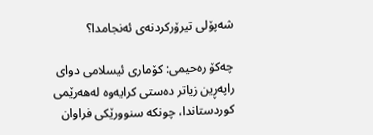شه‌پۆلی‌ تیرۆركردنه‌ی‌ ئه‌نجامدا؟

چه‌كۆ ره‌حیمی‌: كۆماری‌ ئیسلامی‌ دوای‌ راپه‌ڕین زیاتر ده‌ستی‌ كرایه‌وه‌ له‌هه‌رێمی‌ كوردستاندا، چونكه‌ سنوورێكی‌ فراوان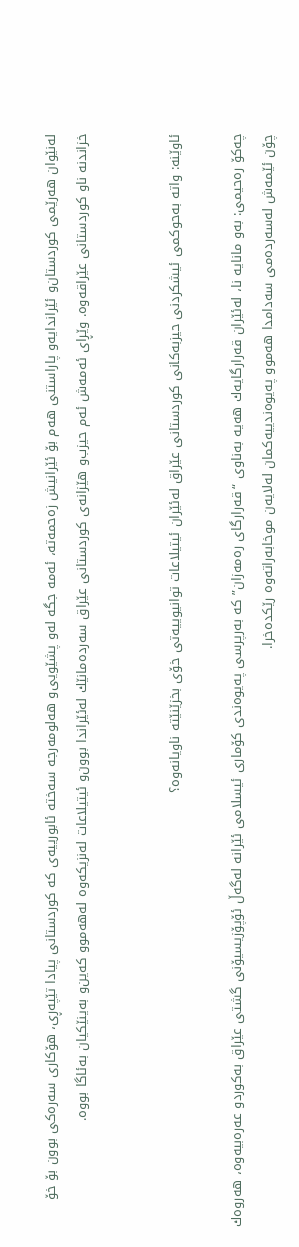له‌نێوان هه‌رێمی‌ كوردستان‌و ئێراندایه‌‌و پاراستنی‌ هه‌م بۆ ئێرانیش زه‌حمه‌ته‌، ئه‌مه‌ جگه‌ له‌و پشێویی‌و هه‌لومه‌رجه‌ سه‌خته‌ ئابورییه‌ی‌ كه‌ كوردستانی‌ پیادا تێپه‌ڕی‌، هۆكاری‌ سه‌ره‌كی‌ بوون بۆ خۆ خزاندنه‌ ناو كوردستانی‌ عێراقه‌وه‌. وێڕای‌ ئه‌مه‌ش ئه‌م حیزب‌و هێزانه‌ی‌ كوردستانی‌ عێراق سه‌رده‌مانێك له‌ئێراندا بوون‌و ئیتیلاعات له‌نزیكه‌وه‌ له‌هه‌موو كه‌ین‌و به‌ینێكیان به‌ئاگا بووه‌.


ئاوێنه‌: واته‌ به‌حوكمی‌ ئیشكردنی حیزبه‌كانی‌ كوردستانی‌ عێراق له‌ئێران ئیتیلاعات توانیوییه‌تی‌ خۆی‌ بخزێنێته‌ ناویانه‌وه‌؟

چه‌كۆ ره‌حیمی‌: به‌و مانایه‌ نا، له‌ئێران قه‌رارگایه‌ك هه‌یه‌ به‌ناوی‌ “قه‌رارگای‌ ره‌مه‌زان” كه‌ به‌رپرسی‌ په‌یوه‌ندی‌ كۆماری‌ ئیسلامی‌ ئێرانه‌ له‌گه‌ڵ‌ ئۆپۆزیسیۆنی‌ گشتی‌ عێراق به‌كورد‌و عه‌ره‌بیه‌وه‌، هه‌روه‌ك چۆن ئێمه‌ش له‌سه‌رده‌می‌ سه‌دامدا هه‌موو په‌یوه‌ندییه‌كمان له‌لایه‌ن موخابه‌راته‌وه‌ رێكده‌خرا.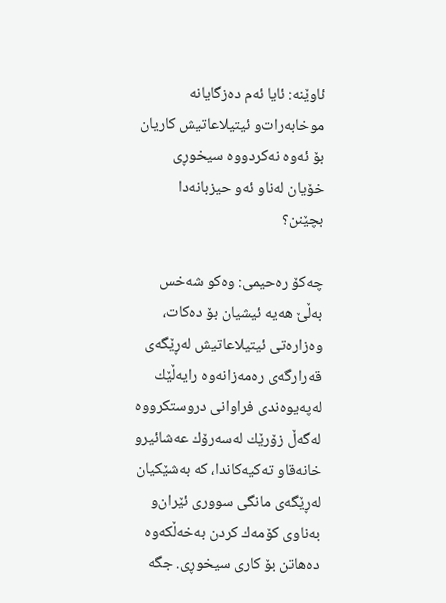ئاوێنه‌: ئایا ئه‌م ده‌زگایانه‌ موخابه‌رات‌و ئیتیلاعاتیش كاریان بۆ ئه‌وه‌ نه‌كردووه‌ سیخوڕی‌ خۆیان له‌ناو ئه‌و حیزبانه‌دا بچێنن؟

چه‌كۆ ره‌حیمی‌: وه‌كو شه‌خس به‌ڵێ‌ هه‌یه‌ ئیشیان بۆ ده‌كات، وه‌زاره‌تی‌ ئیتیلاعاتیش له‌ڕێگه‌ی‌ قه‌رارگه‌ی‌ ره‌مه‌زانه‌وه‌ رایه‌ڵێك له‌په‌یوه‌ندی‌ فراوانی‌ دروستكرووه‌ له‌گه‌ڵ‌ زۆرێك له‌سه‌رۆك عه‌شائیر‌و خانه‌قاو ته‌كیه‌كاندا، كه‌ به‌شێكیان له‌ڕێگه‌ی‌ مانگی‌ سووری‌ ئێران‌و به‌ناوی‌ كۆمه‌ك كردن به‌خه‌ڵكه‌وه‌ ده‌هاتن بۆ كاری‌ سیخوڕی‌. جگه‌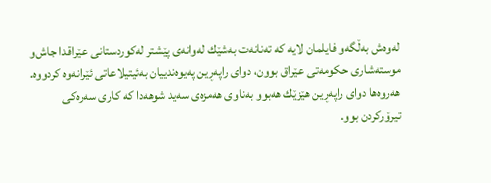له‌وه‌ش به‌ڵگه‌و فایلمان لایه‌ كه‌ ته‌نانه‌ت به‌شێك له‌وانه‌ی‌ پێشتر له‌كوردستانی‌ عێراقدا جاش‌و موسته‌شاری‌ حكومه‌تی‌ عێراق بوون، دوای‌ راپه‌ڕین په‌یوه‌ندییان به‌ئیتیلاعاتی‌ ئێرانه‌وه‌ كردووه‌. هه‌روه‌ها دوای‌ راپه‌ڕین هێزێك هه‌بوو به‌ناوی‌ هه‌مزه‌ی‌ سه‌ید شوهه‌دا كه‌ كاری‌ سه‌ره‌كی‌ تیرۆركردن بوو.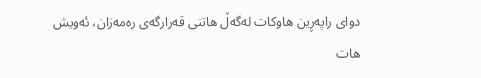دوای‌ راپه‌ڕین هاوكات له‌گه‌ڵ‌ هاتنی‌ قه‌رارگه‌ی‌ ره‌مه‌زان، ئه‌ویش هات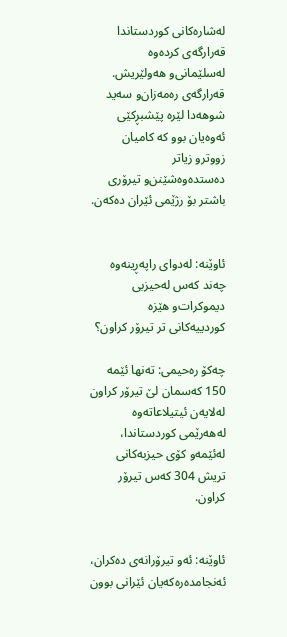له‌شاره‌كانی‌ كوردستاندا قه‌رارگه‌ی‌ كرده‌وه‌ له‌سلێمانی‌‌و هه‌ولێریش. قه‌رارگه‌ی‌ ره‌مه‌زان‌و سه‌ید شوهه‌دا لێره‌ پێشبڕكێی‌ ئه‌وه‌یان بوو كه‌ كامیان زووترو زیاتر ده‌ستده‌وه‌شێنن‌و تیرۆری‌ باشتر بۆ رژێمی‌ ئێران ده‌كه‌ن.


ئاوێنه‌: له‌دوای‌ راپه‌ڕینه‌وه‌ چه‌ند كه‌س له‌حیزبی‌ دیموكرات‌و هێزه‌ كوردییه‌كانی‌ تر تیرۆر كراون؟

چه‌كۆ ره‌حیمی‌: ته‌نها ئێمه‌ 150 كه‌سمان لێ تیرۆر كراون له‌لایه‌ن ئیتیلاعاته‌وه‌ له‌هه‌رێمی‌ كوردستاندا، له‌ئێمه‌و كۆی‌ حیزبه‌كانی‌ تریش 304 كه‌س تیرۆر كراون.


ئاوێنه‌: ئه‌و تیرۆرانه‌ی‌ ده‌كران، ئه‌نجامده‌ره‌كه‌یان ئێرانی‌ بوون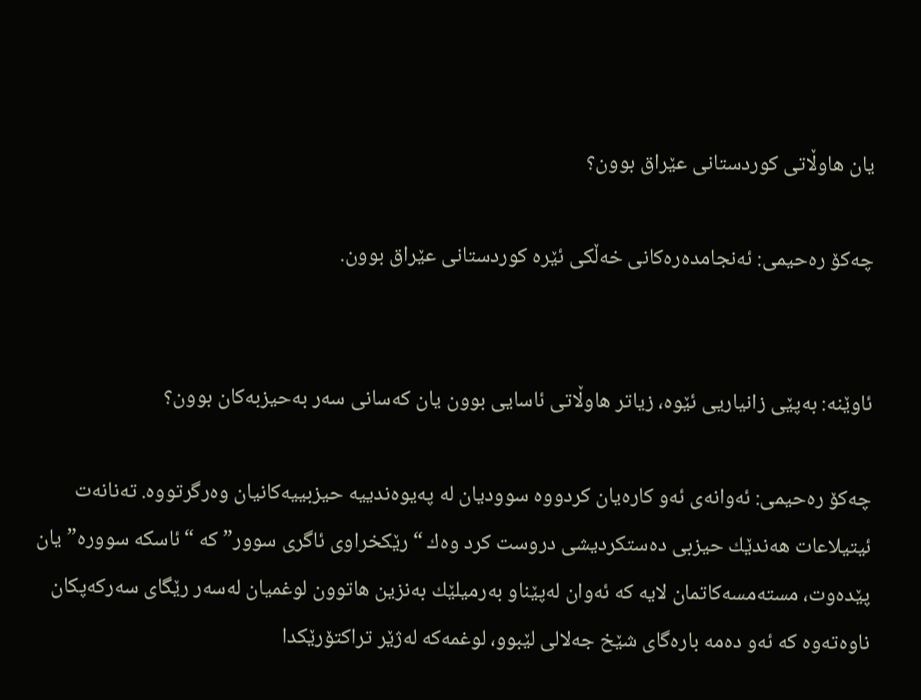یان هاوڵاتی‌ كوردستانی‌ عێراق بوون؟

چه‌كۆ ره‌حیمی‌: ئه‌نجامده‌ره‌كانی‌ خه‌ڵكی‌ ئێره‌ كوردستانی‌ عێراق بوون.


ئاوێنه‌: به‌پێی‌ زانیاریی‌ ئێوه‌، زیاتر هاوڵاتی‌ ئاسایی‌ بوون یان كه‌سانی‌ سه‌ر به‌حیزبه‌كان بوون؟

چه‌كۆ ره‌حیمی‌: ئه‌وانه‌ی‌ ئه‌و كاره‌یان كردووه‌ سوودیان له‌ په‌یوه‌ندییه‌ حیزبییه‌كانیان وه‌رگرتووه‌. ته‌نانه‌ت ئیتیلاعات هه‌ندێك حیزبی‌ ده‌ستكردیشی‌ دروست كرد وه‌ك “رێكخراوی‌ ئاگری‌ سوور” كه‌ “ئاسكه‌ سووره‌”یان پێده‌وت، مسته‌مسه‌كاتمان لایه‌ كه‌ ئه‌وان له‌پێناو به‌رمیلێك به‌نزین هاتوون لوغمیان له‌سه‌ر رێگای‌ سه‌ركه‌پكان ناوه‌ته‌وه‌ كه‌ ئه‌و ده‌مه‌ باره‌گای‌ شێخ جه‌لالی‌ لێبوو، لوغمه‌كه‌ له‌ژێر تراكتۆرێكدا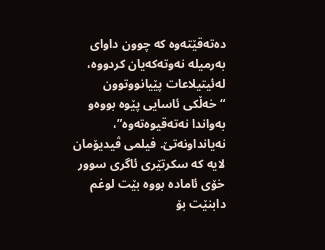ده‌ته‌قێته‌وه‌ كه‌ چوون داوای‌ به‌رمیله‌ نه‌وته‌كه‌یان كردووه‌، له‌ئیتیلاعات پێیانووتوون “خه‌ڵكی‌ ئاسایی‌ پێوه‌ بووه‌و به‌واندا نه‌ته‌قیوه‌ته‌وه‌”، نه‌یانداونه‌تێ‌. فیلمی ڤیدیۆمان لایه‌ كه‌ سكرتێری‌ ئاگری‌ سوور خۆی‌ ئاماده‌ بووه‌ بێت لوغم دابنێت بۆ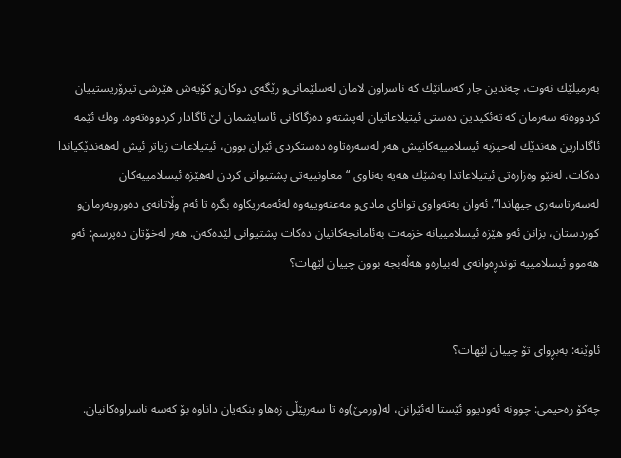به‌رمیلێك نه‌وت، چه‌ندین جار كه‌سانێك كه‌ ناسراون لامان له‌سلێمانی‌‌و رێگه‌ی‌ دوكان‌و كۆیه‌ش هێرشی‌ تیرۆریستییان كردووه‌ته‌ سه‌رمان كه‌ ته‌ئكیدین ده‌ستی‌ ئیتیلاعاتیان له‌پشته‌‌و ده‌زگاكانی‌ ئاسایشمان لێ ئاگادار كردووه‌ته‌وه‌. وه‌ك ئێمه‌ ئاگادارین هه‌ندێك له‌حیزبه‌ ئیسلامییه‌كانیش هه‌ر له‌سه‌ره‌تاوه‌ ده‌ستكردی‌ ئێران بوون، ئیتیلاعات زیاتر ئیش له‌هه‌ندێكیاندا ده‌كات. له‌نێو وه‌زاره‌تی‌ ئیتیلاعاتدا به‌شێك هه‌یه‌ به‌ناوی‌ “معاونییه‌تی‌ پشتیوانی كردن له‌هێزه‌ ئیسلامییه‌كان له‌سه‌رتاسه‌ری‌ جیهاندا”. ئه‌وان به‌ته‌واوی‌ توانای‌ مادی‌‌و مه‌عنه‌وییه‌وه‌ له‌ئه‌مه‌ریكاوه‌ بگره‌ تا ئه‌م وڵاتانه‌ی‌ ده‌وروبه‌رمان‌و كوردستان، بزانن ئه‌و هێزه‌ ئیسلامییانه‌ خزمه‌ت به‌ئامانجه‌كانیان ده‌كات پشتیوانی‌ لێده‌كه‌ن. هه‌ر له‌خۆتان ده‌پرسم: ئه‌و هه‌موو ئیسلامییه‌ توندڕه‌وانه‌ی‌ له‌بیاره‌و هه‌ڵه‌بجه‌ بوون چییان لێهات؟


ئاوێنه‌: به‌بڕوای‌ تۆ چییان لێهات؟

چه‌كۆ ره‌حیمی‌: چوونه‌ ئه‌ودیوو ئێستا له‌ئێرانن، له‌(ورمێ)وه‌ تا سه‌رپێڵی‌ زه‌هاو بنكه‌یان داناوه‌ بۆ كه‌سه‌ ناسراوه‌كانیان.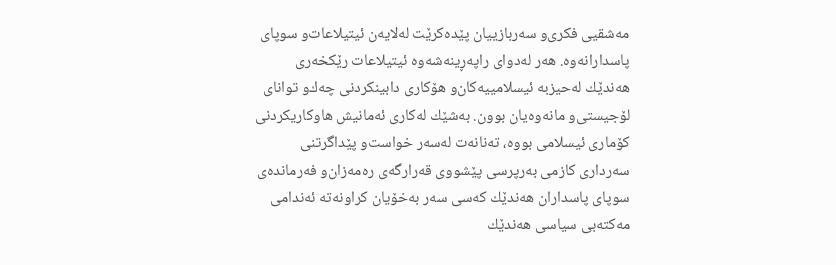مه‌شقیی‌ فكری‌‌و سه‌ربازییان پێده‌كرێت له‌لایه‌ن ئیتیلاعات‌و سوپای‌ پاسدارانه‌وه‌. هه‌ر له‌دوای‌ راپه‌ڕینه‌شه‌وه‌ ئیتیلاعات رێكخه‌ری‌ هه‌ندێك له‌حیزبه‌ ئیسلامییه‌كان‌و هۆكاری‌ دابینكردنی‌ چه‌ك‌و توانای‌ لۆجیستی‌‌و مانه‌وه‌یان بوون. به‌شێك له‌كاری‌ ئه‌مانیش هاوكاریكردنی‌ كۆماری‌ ئیسلامی‌ بووه‌، ته‌نانه‌ت له‌سه‌ر خواست‌و پێداگرتنی‌ سه‌رداری‌ كازمی‌ به‌رپرسی‌ پێشووی‌ قه‌رارگه‌ی‌ ره‌مه‌زان‌و فه‌رمانده‌ی‌ سوپای‌ پاسداران هه‌ندێك كه‌سی‌ سه‌ر به‌خۆیان كراونه‌ته‌ ئه‌ندامی‌ مه‌كته‌بی‌ سیاسی‌ هه‌ندێك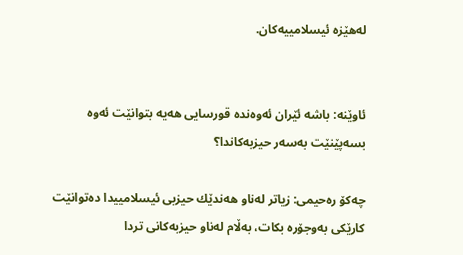له‌هێزه‌ ئیسلامییه‌كان.


ئاوێنه‌: باشه‌ ئێران ئه‌وه‌نده‌ قورسایی‌ هه‌یه‌ بتوانێت ئه‌وه‌ بسه‌پێنێت به‌سه‌ر حیزبه‌كاندا؟

چه‌كۆ ره‌حیمی‌: زیاتر له‌ناو هه‌ندێك حیزبی‌ ئیسلامییدا ده‌توانێت كارێكی‌ به‌وجۆره‌ بكات، به‌ڵام له‌ناو حیزبه‌كانی‌ تردا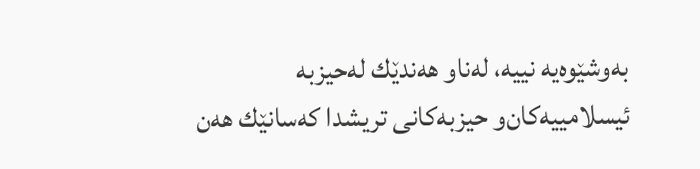به‌وشێوه‌یه‌ نییه‌، له‌ناو هه‌ندێك له‌حیزبه‌ ئیسلامییه‌كان‌و حیزبه‌كانی‌ تریشدا كه‌سانێك هه‌ن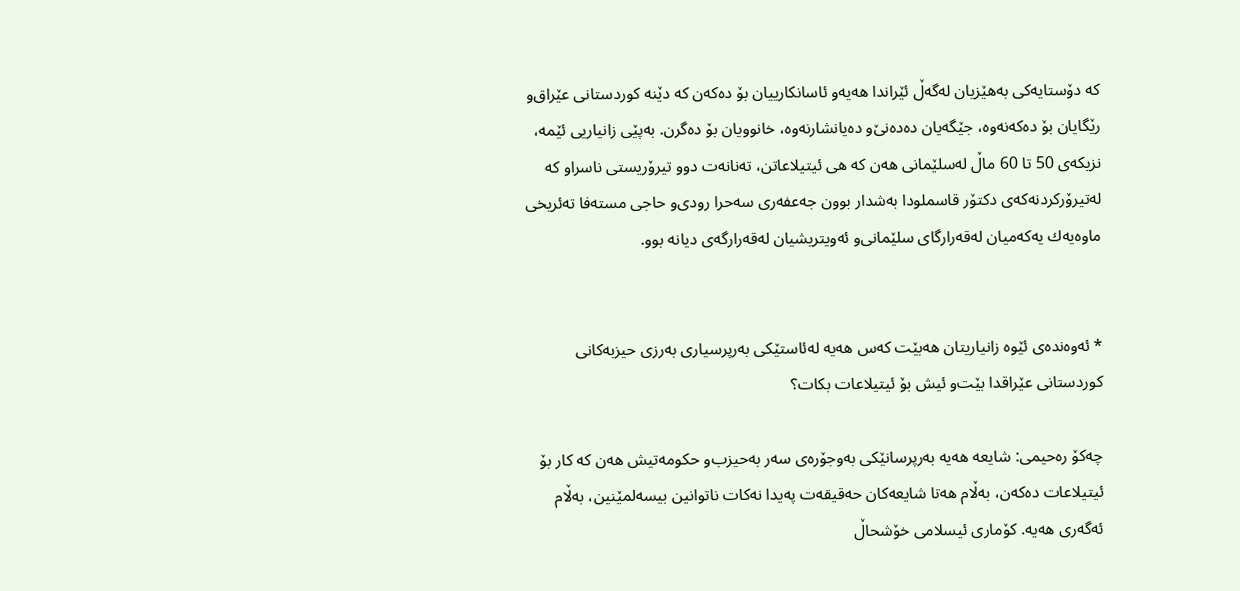كه‌ دۆستایه‌كی‌ به‌هێزیان له‌گه‌ڵ‌ ئێراندا هه‌یه‌و ئاسانكارییان بۆ ده‌كه‌ن كه‌ دێنه‌ كوردستانی‌ عێراق‌و رێگایان بۆ ده‌كه‌نه‌وه‌، جێگه‌یان ده‌ده‌نێ‌‌و ده‌یانشارنه‌وه‌، خانوویان بۆ ده‌گرن. به‌پێی‌ زانیاریی‌ ئێمه‌، نزیكه‌ی‌ 50 تا 60 ماڵ‌ له‌سلێمانی‌ هه‌ن كه‌ هی‌ ئیتیلاعاتن، ته‌نانه‌ت دوو تیرۆریستی‌ ناسراو كه‌ له‌تیرۆركردنه‌كه‌ی‌ دكتۆر قاسملودا به‌شدار بوون جه‌عفه‌ری‌ سه‌حرا رودی‌‌و حاجی‌ مسته‌فا ته‌ئریخی ماوه‌یه‌ك یه‌كه‌میان له‌قه‌رارگای‌ سلێمانی‌‌و ئه‌ویتریشیان له‌قه‌رارگه‌ی‌ دیانه‌ بوو.


* ئه‌وه‌نده‌ی‌ ئێوه‌ زانیاریتان هه‌بێت كه‌س هه‌یه‌ له‌ئاستێكی‌ به‌رپرسیاری‌ به‌رزی‌ حیزبه‌كانی‌ كوردستانی‌ عێراقدا بێت‌و ئیش بۆ ئیتیلاعات بكات؟

چه‌كۆ ره‌حیمی‌: شایعه‌ هه‌یه‌ به‌رپرسانێكی‌ به‌وجۆره‌ی‌ سه‌ر به‌حیزب‌و حكومه‌تیش هه‌ن كه‌ كار بۆ ئیتیلاعات ده‌كه‌ن، به‌ڵام هه‌تا شایعه‌كان حه‌قیقه‌ت په‌یدا نه‌كات ناتوانین بیسه‌لمێنین، به‌ڵام ئه‌گه‌ری‌ هه‌یه‌. كۆماری‌ ئیسلامی‌ خۆشحاڵ‌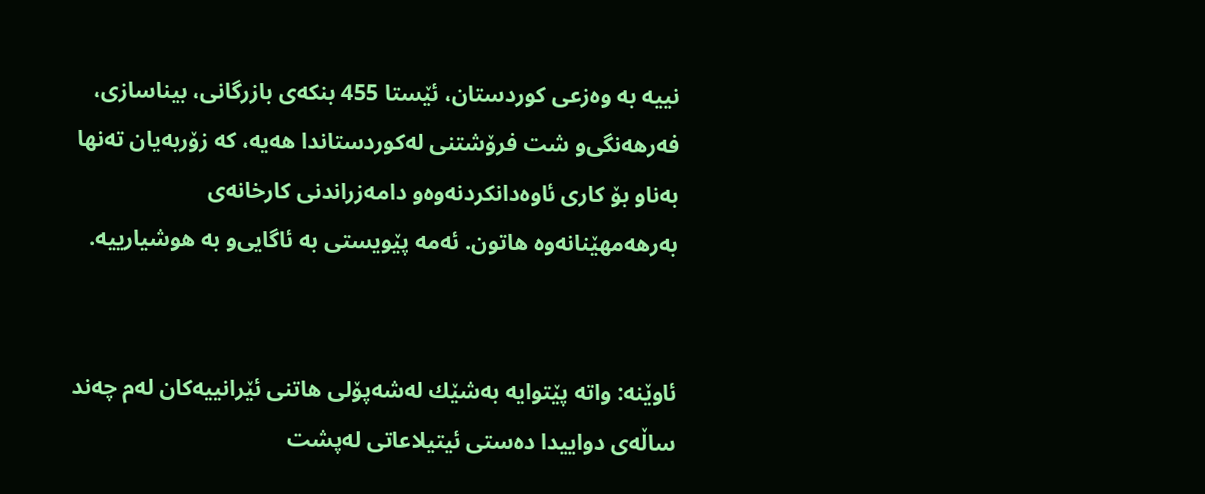نییه‌ به‌ وه‌زعی‌ كوردستان، ئێستا 455 بنكه‌ی‌ بازرگانی‌، بیناسازی‌، فه‌رهه‌نگی‌‌و شت فرۆشتنی‌ له‌كوردستاندا هه‌یه‌، كه‌ زۆربه‌یان ته‌نها به‌ناو بۆ كاری‌ ئاوه‌دانكردنه‌وه‌‌و دامه‌زراندنی‌ كارخانه‌ی‌ به‌رهه‌مهێنانه‌وه‌ هاتون. ئه‌مه‌ پێویستی‌ به‌ ئاگایی‌‌و به‌ هوشیارییه‌.


ئاوێنه‌: واته‌ پێتوایه‌ به‌شێك له‌شه‌پۆلی‌ هاتنی‌ ئێرانییه‌كان له‌م چه‌ند ساڵه‌ی‌ دواییدا ده‌ستی‌ ئیتیلاعاتی‌ له‌پشت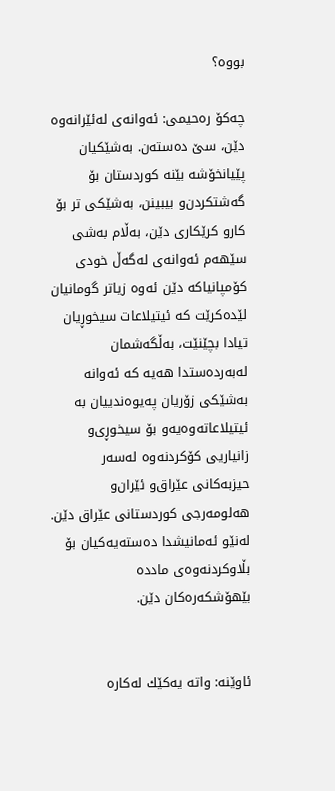بووه‌؟

چه‌كۆ ره‌حیمی‌: ئه‌وانه‌ی‌ له‌ئێرانه‌وه‌ دێن، سێ‌ ده‌سته‌ن. به‌شێكیان پێیانخۆشه‌ بێنه‌ كوردستان بۆ گه‌شتكردن‌و بیبینن، به‌شێكی‌ تر بۆ كارو كرێكاری‌ دێن، به‌ڵام به‌شی‌ سێهه‌م ئه‌وانه‌ی‌ له‌گه‌ڵ‌ خودی‌ كۆمپانیاكه‌ دێن ئه‌وه‌ زیاتر گومانیان لێده‌كرێت كه‌ ئیتیلاعات سیخوڕیان تیادا بچێنێت، به‌ڵگه‌شمان له‌به‌رده‌ستدا هه‌یه‌ كه‌ ئه‌وانه‌ به‌شێكی‌ زۆریان په‌یوه‌ندییان به‌ ئیتیلاعاته‌وه‌یه‌‌و بۆ سیخوڕی‌‌و زانیاریی‌ كۆكردنه‌وه‌ له‌سه‌ر حیزبه‌كانی‌ عێراق‌و ئێران‌و هه‌لومه‌رجی‌ كوردستانی‌ عێراق دێن. له‌نێو ئه‌مانیشدا ده‌سته‌یه‌كیان بۆ بڵاوكردنه‌وه‌ی‌ مادده‌ بێهۆشكه‌ره‌كان دێن.


ئاوێنه‌: واته‌ یه‌كێك له‌كاره‌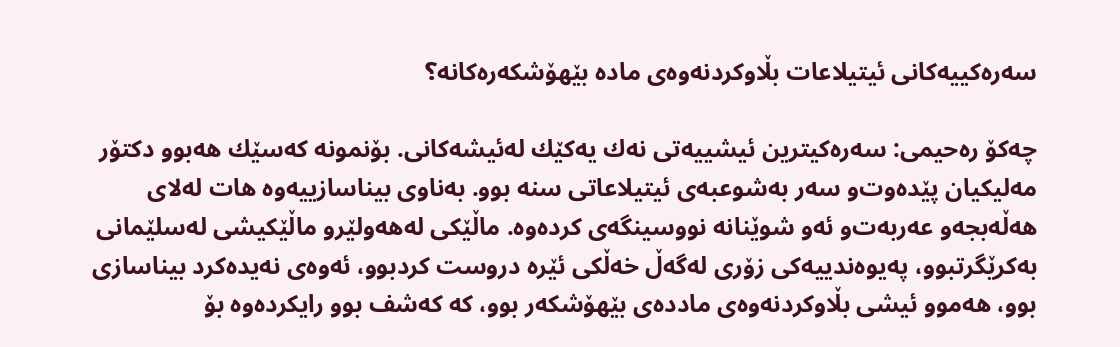سه‌ره‌كییه‌كانی‌ ئیتیلاعات بڵاوكردنه‌وه‌ی‌ ماده‌ بێهۆشكه‌ره‌كانه‌؟

چه‌كۆ ره‌حیمی‌: سه‌ره‌كیترین ئیشییه‌تی‌ نه‌ك یه‌كێك له‌ئیشه‌كانی‌. بۆنمونه‌ كه‌سێك هه‌بوو دكتۆر مه‌لیكیان پێده‌وت‌و سه‌ر به‌شوعبه‌ی‌ ئیتیلاعاتی‌ سنه‌ بوو. به‌ناوی‌ بیناسازییه‌وه‌ هات له‌لای‌ هه‌ڵه‌بجه‌و عه‌ربه‌ت‌و ئه‌و شوێنانه‌ نووسینگه‌ی‌ كرده‌وه‌. ماڵێكی‌ له‌هه‌ولێر‌و ماڵێكیشی‌ له‌سلێمانی‌ به‌كرێگرتبوو، په‌یوه‌ندییه‌كی‌ زۆری‌ له‌گه‌ڵ‌ خه‌ڵكی‌ ئێره‌ دروست كردبوو، ئه‌وه‌ی‌ نه‌یده‌كرد بیناسازی‌ بوو، هه‌موو ئیشی‌ بڵاوكردنه‌وه‌ی‌ مادده‌ی‌ بێهۆشكه‌ر بوو، كه‌ كه‌شف بوو رایكرده‌وه‌ بۆ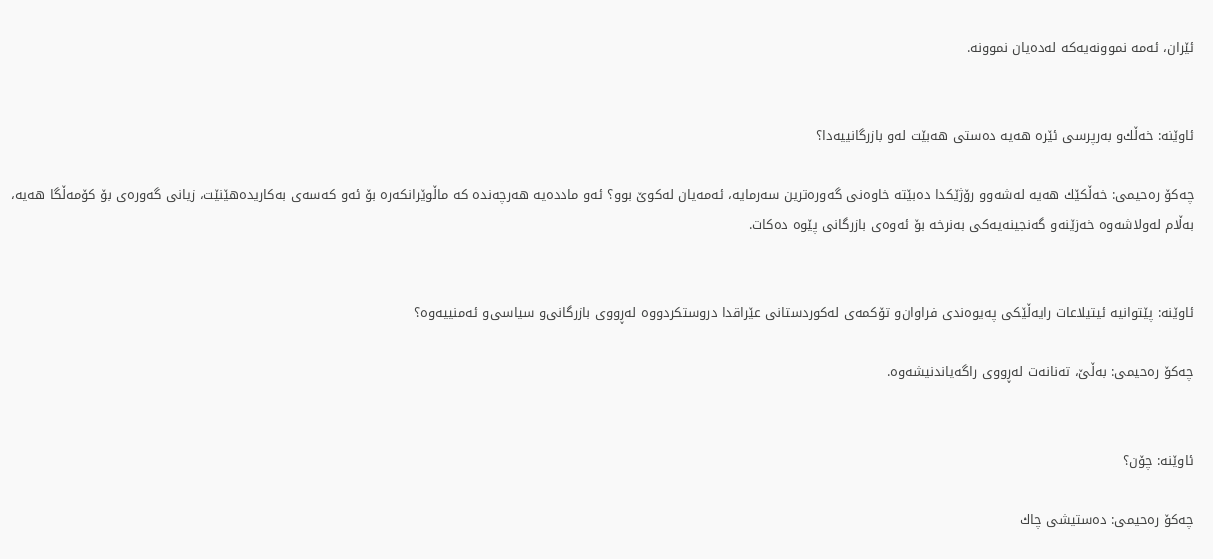ئێران، ئه‌مه‌ نموونه‌یه‌كه‌ له‌ده‌یان نموونه‌.


ئاوێنه‌: خه‌ڵك‌و به‌رپرسی‌ ئێره‌ هه‌یه‌ ده‌ستی‌ هه‌بێت له‌و بازرگانییه‌دا؟

چه‌كۆ ره‌حیمی‌: خه‌ڵكێك هه‌یه‌ له‌شه‌وو رۆژێكدا ده‌بێته‌ خاوه‌نی‌ گه‌وره‌ترین سه‌رمایه‌، ئه‌مه‌یان له‌كوێ‌ بوو؟ ئه‌و مادده‌یه‌ هه‌رچه‌نده‌ كه‌ ماڵوێرانكه‌ره‌ بۆ ئه‌و كه‌سه‌ی‌ به‌كاریده‌هێنێت، زیانی‌ گه‌وره‌ی‌ بۆ كۆمه‌ڵگا هه‌یه‌، به‌ڵام له‌ولاشه‌وه‌ خه‌زێنه‌و گه‌نجینه‌یه‌كی‌ به‌نرخه‌ بۆ ئه‌وه‌ی‌ بازرگانی‌ پێوه‌ ده‌كات.


ئاوێنه‌: پێتوانیه‌ ئیتیلاعات رایه‌ڵێكی‌ په‌یوه‌ندی‌ فراوان‌و تۆكمه‌ی‌ له‌كوردستانی‌ عێراقدا دروستكردووه‌ له‌ڕووی‌ بازرگانی‌‌و سیاسی‌‌و ئه‌منییه‌وه‌؟

چه‌كۆ ره‌حیمی‌: به‌ڵێ‌، ته‌نانه‌ت له‌ڕووی‌ راگه‌یاندنیشه‌وه‌.


ئاوێنه‌: چۆن؟

چه‌كۆ ره‌حیمی‌: ده‌ستیشی‌ چاك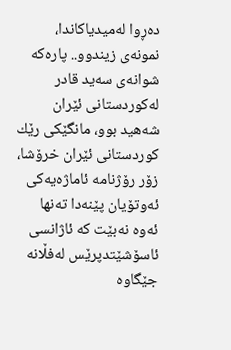ده‌ڕوا له‌میدیاكاندا، نمونه‌ی‌ زیندوو.. پاره‌كه‌ شوانه‌ی‌ سه‌ید قادر له‌كوردستانی‌ ئێران شه‌هید بوو، مانگێكی‌ رێك كوردستانی‌ ئێران خرۆشا، زۆر رۆژنامه‌ ئاماژه‌یه‌كی‌ ئه‌وتۆیان پێنه‌دا ته‌نها ئه‌وه‌ نه‌بێت كه‌ ئاژانسی‌ ئاسۆشێتدپرێس له‌فڵانه‌ جێگاوه‌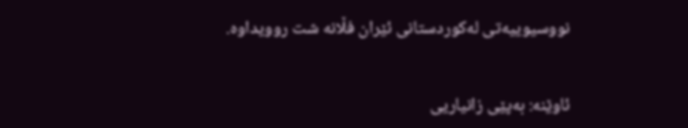نووسیوییه‌تی‌ له‌كوردستانی‌ ئێران فڵانه‌ شت روویداوه‌.


ئاوێنه‌: به‌پێی‌ زانیاریی‌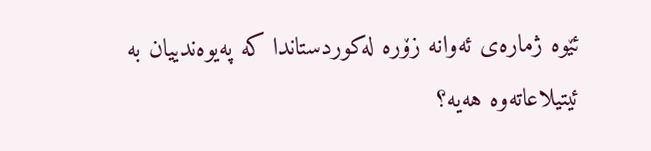ئێوه‌ ژماره‌ی‌ ئه‌وانه‌ زۆره‌ له‌كوردستاندا كه‌ په‌یوه‌ندییان به‌ ئیتیلاعاته‌وه‌ هه‌یه‌؟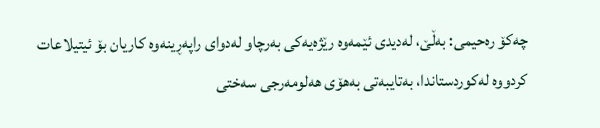چه‌كۆ ره‌حیمی‌: به‌ڵێ‌، له‌دیدی‌ ئێمه‌وه‌ رێژه‌یه‌كی‌ به‌رچاو له‌دوای‌ راپه‌ڕینه‌وه‌ كاریان بۆ ئیتیلاعات كردووه‌ له‌كوردستاندا، به‌تایبه‌تی‌ به‌هۆی‌ هه‌لومه‌رجی‌ سه‌ختی‌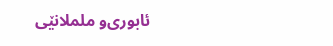ئابوری‌‌و ململانێی‌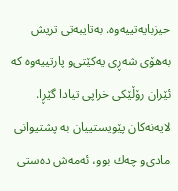حیزبایه‌تییه‌وه‌. به‌تایبه‌تی‌ تریش به‌هۆی‌ شه‌ڕی‌ یه‌كێتی‌‌و پارتییه‌وه‌ كه‌ ئێران رۆڵێكی‌ خراپی‌ تیادا گێڕا. لایه‌نه‌كان پێویستییان به‌ پشتیوانی‌ مادی‌‌و چه‌ك بوو، ئه‌مه‌ش ده‌ستی‌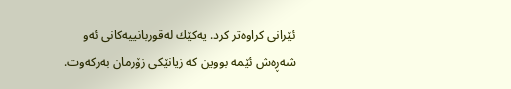ئێرانی‌ كراوه‌تر كرد. یه‌كێك له‌قوربانییه‌كانی‌ ئه‌و شه‌ڕه‌ش ئێمه‌ بووین كه‌ زیانێكی‌ زۆرمان به‌ركه‌وت.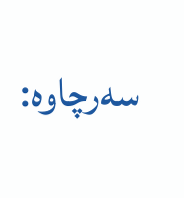سه‌رچاوه‌: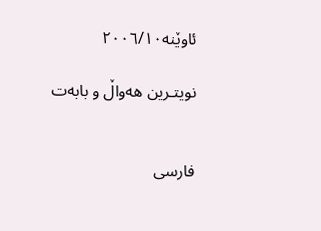ئاوێنه٢٠٠٦/١٠‌

نویتـرین هەواڵ و بابەت


فارسی